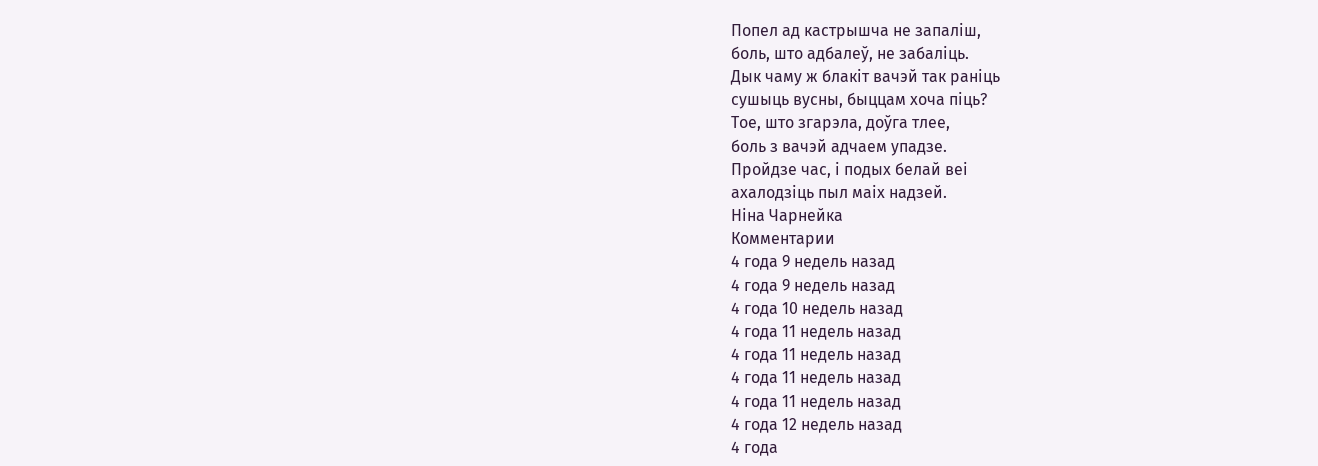Попел ад кастрышча не запаліш,
боль, што адбалеў, не забаліць.
Дык чаму ж блакіт вачэй так раніць
сушыць вусны, быццам хоча піць?
Тое, што згарэла, доўга тлее,
боль з вачэй адчаем упадзе.
Пройдзе час, і подых белай веі
ахалодзіць пыл маіх надзей.
Ніна Чарнейка
Комментарии
4 года 9 недель назад
4 года 9 недель назад
4 года 10 недель назад
4 года 11 недель назад
4 года 11 недель назад
4 года 11 недель назад
4 года 11 недель назад
4 года 12 недель назад
4 года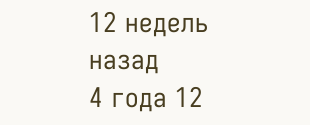12 недель назад
4 года 12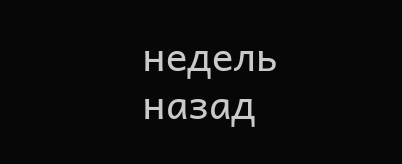недель назад